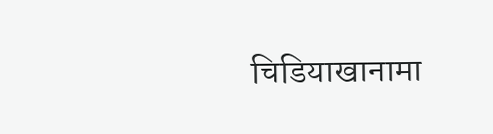चिडियाखानामा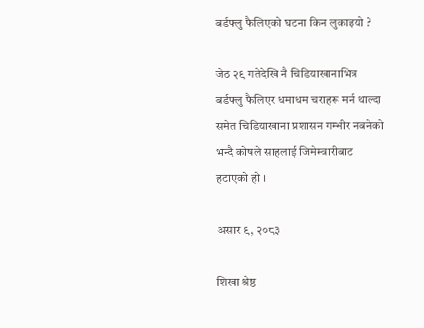बर्डफ्लु फैलिएको घटना किन लुकाइयो ?

जेठ २९ गतेदेखि नै चिडियाखानाभित्र बर्डफ्लु फैलिएर धमाधम चराहरू मर्न थाल्दा समेत चिडियाखाना प्रशासन गम्भीर नबनेको भन्दै कोषले साहलाई जिमेम्वारीबाट हटाएको हो ।

असार ९, २०८३

शिखा श्रेष्ठ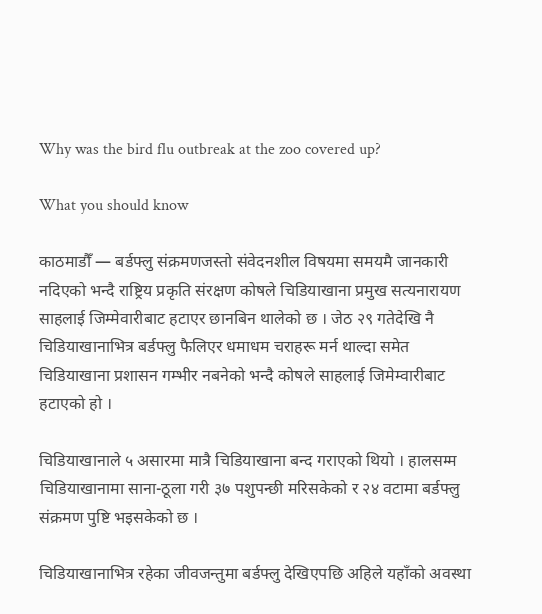Why was the bird flu outbreak at the zoo covered up?

What you should know

काठमाडौँ — बर्डफ्लु संक्रमणजस्तो संवेदनशील विषयमा समयमै जानकारी नदिएको भन्दै राष्ट्रिय प्रकृति संरक्षण कोषले चिडियाखाना प्रमुख सत्यनारायण साहलाई जिम्मेवारीबाट हटाएर छानबिन थालेको छ । जेठ २९ गतेदेखि नै चिडियाखानाभित्र बर्डफ्लु फैलिएर धमाधम चराहरू मर्न थाल्दा समेत चिडियाखाना प्रशासन गम्भीर नबनेको भन्दै कोषले साहलाई जिमेम्वारीबाट हटाएको हो ।

चिडियाखानाले ५ असारमा मात्रै चिडियाखाना बन्द गराएको थियो । हालसम्म चिडियाखानामा साना-ठूला गरी ३७ पशुपन्छी मरिसकेको र २४ वटामा बर्डफ्लु संक्रमण पुष्टि भइसकेको छ ।

चिडियाखानाभित्र रहेका जीवजन्तुमा बर्डफ्लु देखिएपछि अहिले यहाँको अवस्था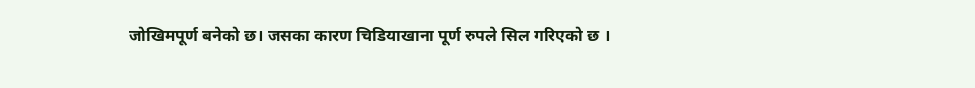जोखिमपूर्ण बनेको छ। जसका कारण चिडियाखाना पूर्ण रुपले सिल गरिएको छ ।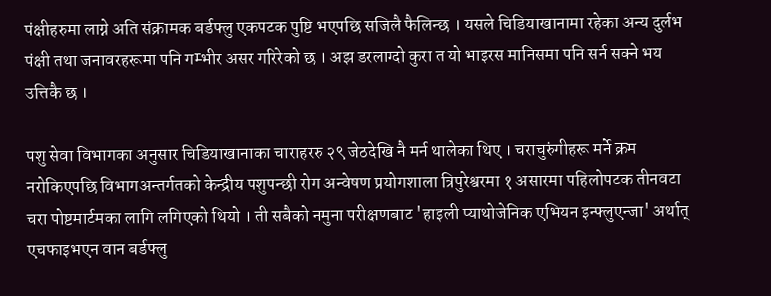पंक्षीहरुमा लाग्ने अति संक्रामक बर्डफ्लु एकपटक पुष्टि भएपछि सजिलै फैलिन्छ । यसले चिडियाखानामा रहेका अन्य दुर्लभ पंक्षी तथा जनावरहरूमा पनि गम्भीर असर गरिरेको छ । अझ डरलाग्दो कुरा त यो भाइरस मानिसमा पनि सर्न सक्ने भय उत्तिकै छ ।

पशु सेवा विभागका अनुसार चिडियाखानाका चाराहररु २९ जेठदेखि नै मर्न थालेका थिए । चराचुरुंगीहरू मर्ने क्रम नरोकिएपछि विभागअन्तर्गतको केन्द्रीय पशुपन्छी रोग अन्वेषण प्रयोगशाला त्रिपुरेश्वरमा १ असारमा पहिलोपटक तीनवटा चरा पोष्टमार्टमका लागि लगिएको थियो । ती सबैको नमुना परीक्षणबाट 'हाइली प्याथोजेनिक एभियन इन्फ्लुएन्जा' अर्थात् एचफाइभएन वान बर्डफ्लु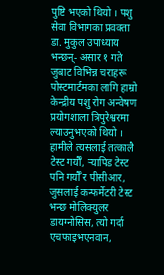पुष्टि भएको थियो । पशु सेवा विभागका प्रवक्ता डा. मुकुल उपाध्याय भन्छन्- असार १ गते जुबाट विभिन्न चराहरू पोस्टमार्टमका लागि हाम्रो केन्द्रीय पशु रोग अन्वेषण प्रयोगशाला त्रिपुरेश्वरमा ल्याउनुभएको थियो । हामीले त्यसलाई तत्कालै टेस्ट गर्यौँ, र्‍यापिड टेस्ट पनि गर्यौँ र पीसीआर, जुसलाई कन्फर्मेटरी टेस्ट भन्छ मोलिक्युलर डायग्नोसिस, त्यो गर्दा एचफाइभएनवान,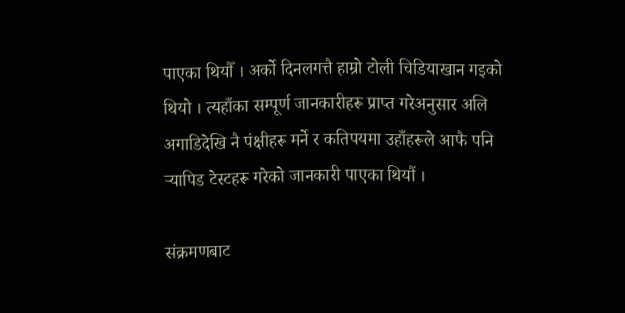पाएका थियौँ । अर्को दिनलगत्तै हाम्रो टोली चिडियाखान गइको थियो । त्यहाँका सम्पूर्ण जानकारीहरू प्राप्त गरेअनुसार अलि अगाडिदेखि नै पंक्षीहरू मर्ने र कतिपयमा उहाँहरूले आफै पनि र्‍यापिड टेस्टहरू गरेको जानकारी पाएका थियौं ।

संक्रमणबाट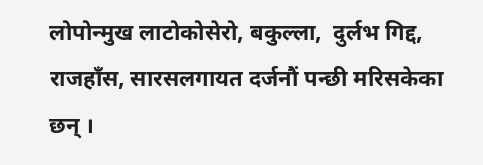लोपोन्मुख लाटोकोसेरो, बकुल्ला,  दुर्लभ गिद्द, राजहाँस, सारसलगायत दर्जनौं पन्छी मरिसकेका छन् ।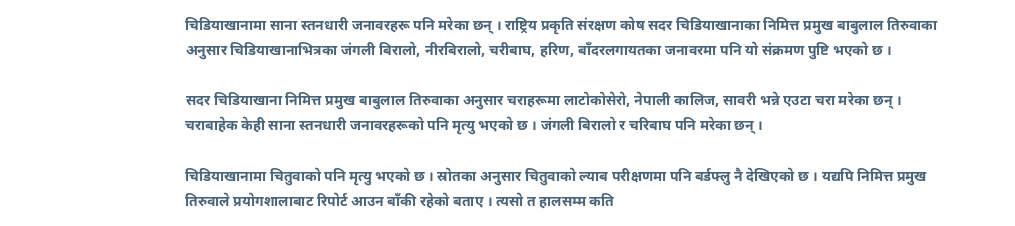चिडियाखानामा साना स्तनधारी जनावरहरू पनि मरेका छन् । राष्ट्रिय प्रकृति संरक्षण कोष सदर चिडियाखानाका निमित्त प्रमुख बाबुलाल तिरुवाका अनुसार चिडियाखानाभित्रका जंगली बिरालो, नीरबिरालो, चरीबाघ, हरिण, बाँदरलगायतका जनावरमा पनि यो संक्रमण पुष्टि भएको छ ।

सदर चिडियाखाना निमित्त प्रमुख बाबुलाल तिरुवाका अनुसार चराहरूमा लाटोकोसेरो, नेपाली कालिज, सावरी भन्ने एउटा चरा मरेका छन् । चराबाहेक केही साना स्तनधारी जनावरहरूको पनि मृत्यु भएको छ । जंगली बिरालो र चरिबाघ पनि मरेका छन् ।

चिडियाखानामा चितुवाको पनि मृत्यु भएको छ । स्रोतका अनुसार चितुवाको ल्याब परीक्षणमा पनि बर्डफ्लु नै देखिएको छ । यद्यपि निमित्त प्रमुख तिरुवाले प्रयोगशालाबाट रिपोर्ट आउन बाँकी रहेको बताए । त्यसो त हालसम्म कति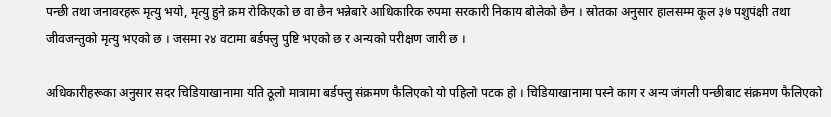पन्छी तथा जनावरहरू मृत्यु भयो, मृत्यु हुने क्रम रोकिएको छ वा छैन भन्नेबारे आधिकारिक रुपमा सरकारी निकाय बोलेको छैन । स्रोतका अनुसार हालसम्म कूल ३७ पशुपंक्षी तथा जीवजन्तुको मृत्यु भएको छ । जसमा २४ वटामा बर्डफ्लु पुष्टि भएको छ र अन्यको परीक्षण जारी छ ।

अधिकारीहरूका अनुसार सदर चिडियाखानामा यति ठूलो मात्रामा बर्डफ्लु संक्रमण फैलिएको यो पहिलो पटक हो । चिडियाखानामा पस्ने काग र अन्य जंगली पन्छीबाट संक्रमण फैलिएको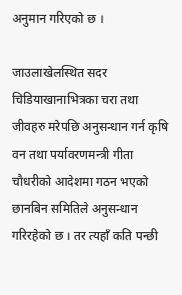अनुमान गरिएको छ ।

जाउलाखेलस्थित सदर चिडियाखानाभित्रका चरा तथा जीवहरु मरेपछि अनुसन्धान गर्न कृषि वन तथा पर्यावरणमन्त्री गीता चौधरीको आदेशमा गठन भएको छानबिन समितिले अनुसन्धान गरिरहेको छ । तर त्यहाँ कति पन्छी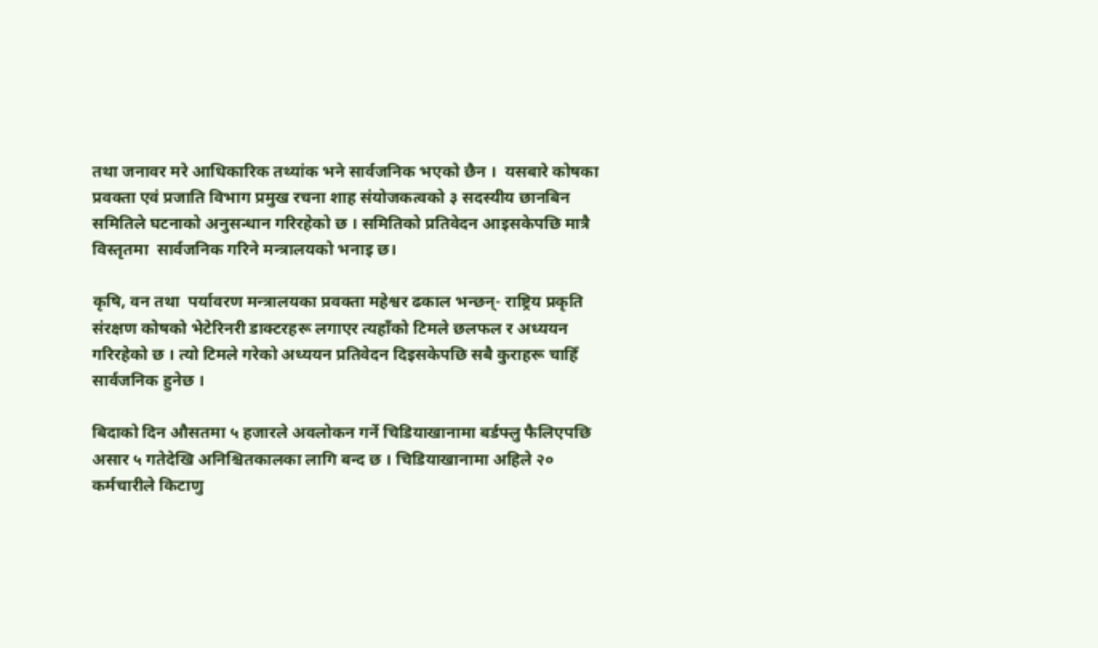तथा जनावर मरे आधिकारिक तथ्यांक भने सार्वजनिक भएको छैन ।  यसबारे कोषका प्रवक्ता एवं प्रजाति विभाग प्रमुख रचना शाह संयोजकत्वको ३ सदस्यीय छानबिन समितिले घटनाको अनुसन्धान गरिरहेको छ । समितिको प्रतिवेदन आइसकेपछि मात्रै विस्तृतमा  सार्वजनिक गरिने मन्त्रालयको भनाइ छ।

कृषि, वन तथा  पर्यावरण मन्त्रालयका प्रवक्ता महेश्वर ढकाल भन्छन्- राष्ट्रिय प्रकृति संरक्षण कोषको भेटेरिनरी डाक्टरहरू लगाएर त्यहाँको टिमले छलफल र अध्ययन गरिरहेको छ । त्यो टिमले गरेको अध्ययन प्रतिवेदन दिइसकेपछि सबै कुराहरू चाहिँ सार्वजनिक हुनेछ ।

बिदाको दिन औसतमा ५ हजारले अवलोकन गर्ने चिडियाखानामा बर्डफ्लु फैलिएपछि असार ५ गतेदेखि अनिश्चितकालका लागि बन्द छ । चिडियाखानामा अहिले २० कर्मचारीले किटाणु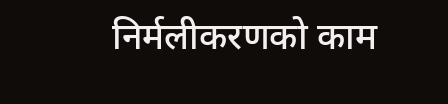निर्मलीकरणको काम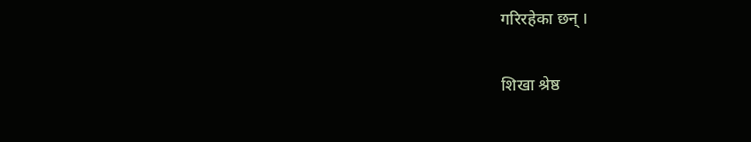गरिरहेका छन् ।

शिखा श्रेष्ठ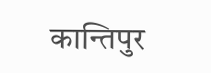कान्तिपुर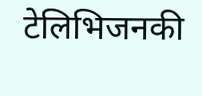टेलिभिजनकी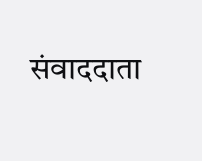संवाददाता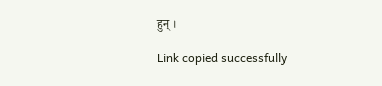हुन् ।

Link copied successfully